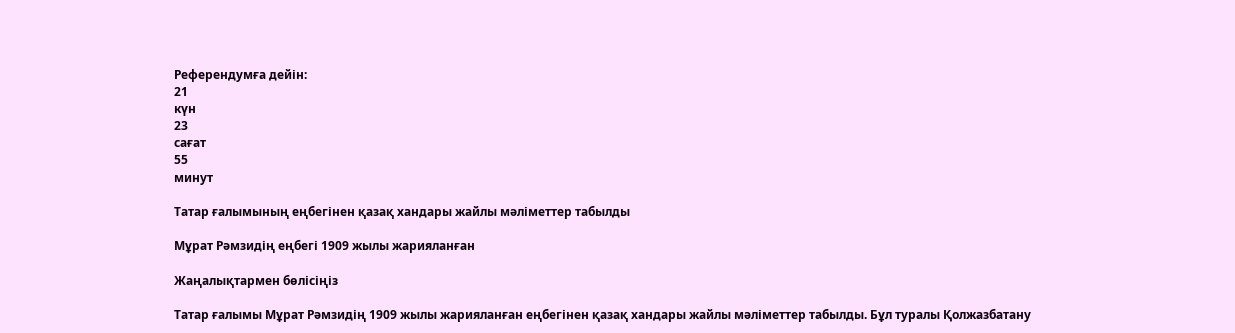Референдумға дейін:
21
күн
23
сағат
55
минут

Татар ғалымының еңбегінен қазақ хандары жайлы мәліметтер табылды

Мұрат Рәмзидің еңбегі 1909 жылы жарияланған

Жаңалықтармен бөлісіңіз

Татар ғалымы Мұрат Рәмзидің 1909 жылы жарияланған еңбегінен қазақ хандары жайлы мәліметтер табылды. Бұл туралы Қолжазбатану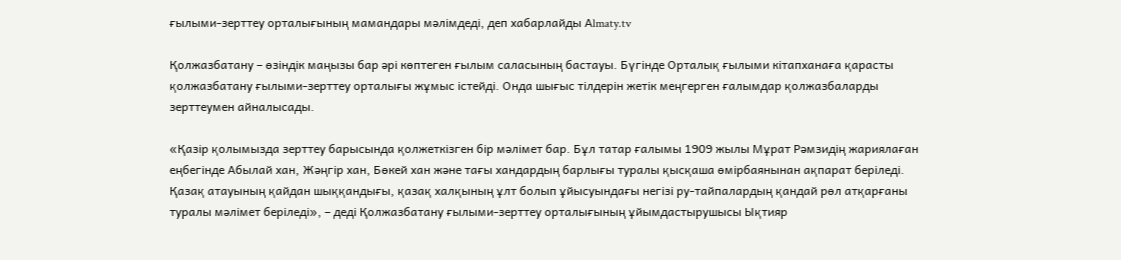ғылыми-зерттеу орталығының мамандары мәлімдеді, деп хабарлайды Аlmaty.tv

Қолжазбатану – өзіндік маңызы бар әрі көптеген ғылым саласының бастауы. Бүгінде Орталық ғылыми кітапханаға қарасты қолжазбатану ғылыми-зерттеу орталығы жұмыс істейді. Онда шығыс тілдерін жетік меңгерген ғалымдар қолжазбаларды зерттеумен айналысады.

«Қазір қолымызда зерттеу барысында қолжеткізген бір мәлімет бар. Бұл татар ғалымы 1909 жылы Мұрат Рәмзидің жариялаған еңбегінде Абылай хан, Жәңгір хан, Бөкей хан және тағы хандардың барлығы туралы қысқаша өмірбаянынан ақпарат беріледі. Қазақ атауының қайдан шыққандығы, қазақ халқының ұлт болып ұйысуындағы негізі ру-тайпалардың қандай рөл атқарғаны туралы мәлімет беріледі», – деді Қолжазбатану ғылыми-зерттеу орталығының ұйымдастырушысы Ықтияр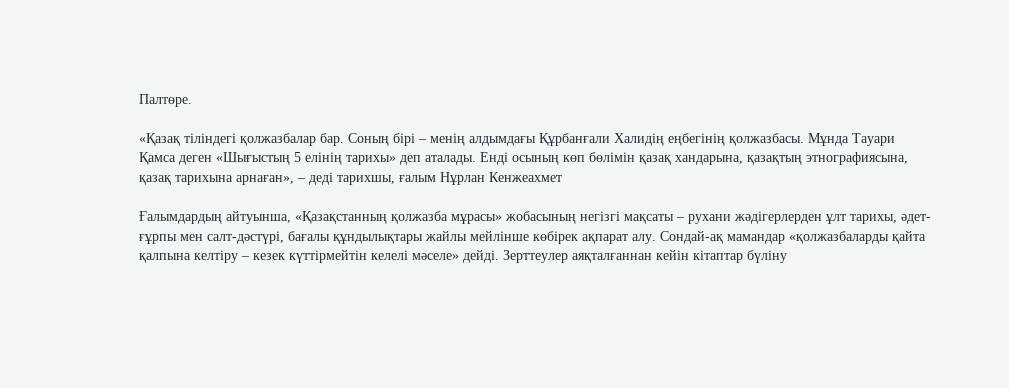Палтөре.

«Қазақ тіліндегі қолжазбалар бар. Соның бірі – менің алдымдағы Құрбанғали Халидің еңбегінің қолжазбасы. Мұнда Тауари Қамса деген «Шығыстың 5 елінің тарихы» деп аталады. Енді осының көп бөлімін қазақ хандарына, қазақтың этнографиясына, қазақ тарихына арнаған», – деді тарихшы, ғалым Нұрлан Кенжеахмет

Ғалымдардың айтуынша, «Қазақстанның қолжазба мұрасы» жобасының негізгі мақсаты – рухани жәдігерлерден ұлт тарихы, әдет-ғұрпы мен салт-дәстүрі, бағалы құндылықтары жайлы мейлінше көбірек ақпарат алу. Сондай-ақ мамандар «қолжазбаларды қайта қалпына келтіру – кезек күттірмейтін келелі мәселе» дейді. Зерттеулер аяқталғаннан кейін кітаптар бүліну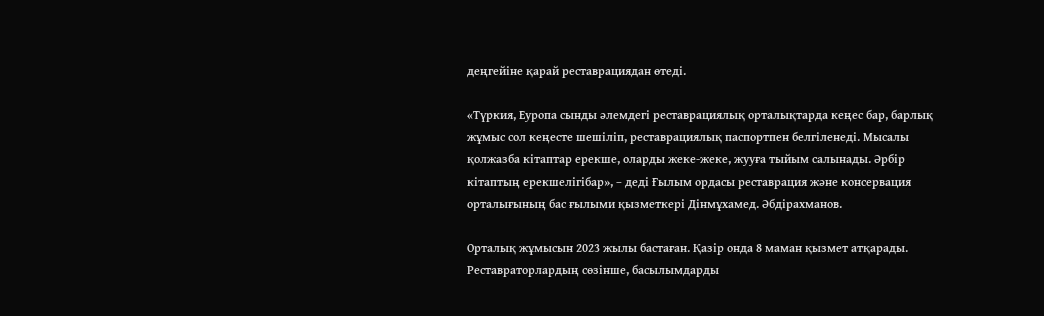деңгейіне қарай реставрациядан өтеді.

«Түркия, Еуропа сынды әлемдегі реставрациялық орталықтарда кеңес бар, барлық жұмыс сол кеңесте шешіліп, реставрациялық паспортпен белгіленеді. Мысалы қолжазба кітаптар ерекше, оларды жеке-жеке, жууға тыйым салынады. Әрбір кітаптың ерекшелігібар», – деді Ғылым ордасы реставрация және консервация орталығының бас ғылыми қызметкері Дінмұхамед. Әбдірахманов.

Орталық жұмысын 2023 жылы бастаған. Қазір онда 8 маман қызмет атқарады. Реставраторлардың сөзінше, басылымдарды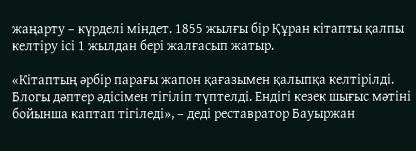жаңарту – күрделі міндет. 1855 жылғы бір Құран кітапты қалпы келтіру ісі 1 жылдан бері жалғасып жатыр.

«Кітаптың әрбір парағы жапон қағазымен қалыпқа келтірілді. Блогы дәптер әдісімен тігіліп түптелді. Ендігі кезек шығыс мәтіні бойынша каптап тігіледі», – деді реставратор Бауыржан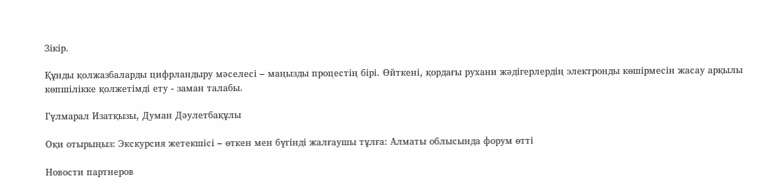Зікір.

Құнды қолжазбаларды цифрландыру мәселесі – маңызды процестің бірі. Өйткені, қордағы рухани жәдігерлердің электронды көшірмесін жасау арқылы көпшілікке қолжетімді ету - заман талабы.

Гүлмарал Изатқызы, Думан Дәулетбақұлы

Оқи отырыңыз: Экскурсия жетекшісі – өткен мен бүгінді жалғаушы тұлға: Алматы облысында форум өтті

Новости партнеров